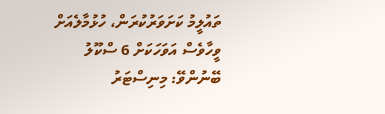ތައުލީމު ކަށަވަރުކުރަން، ހުޅުމާލެއަށް ވީހާވެސް އަވަހަކަށް 6 ސްކޫލު ބޭނުންވޭ: މިނިސްޓަރު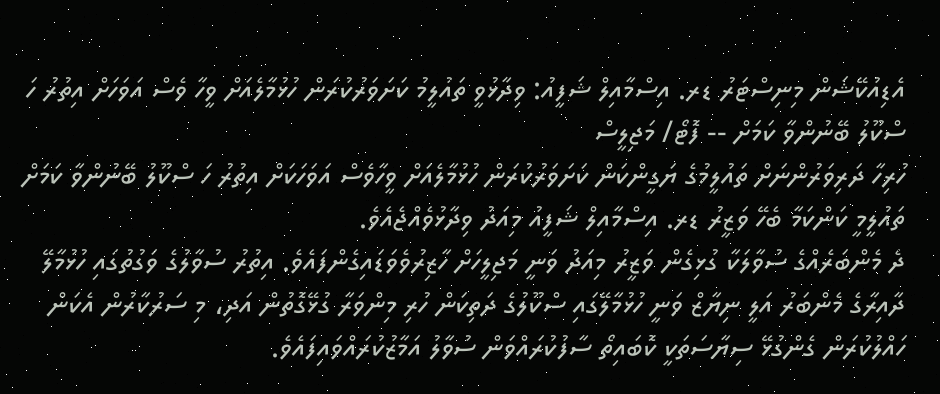އެޑިއުކޭޝަން މިނިސްޓަރު ޑރ. އިސްމާއިލް ޝަފީއު: ވިދާޅުވީ ތައުލީމު ކަށަވަރުކުރަން ހުޅުމާލެއަށް ވީހާ ވެސް އަވަހަށް އިތުރު ހަ ސްކޫލު ބޭނުންވާ ކަމަށް -- ފޮޓޯ/ މަޖިލީސް
ހުރިހާ ދަރިވަރުންނަށް ތައުލީމުގެ ޔަގީންކަން ކަށަވަރުކުރަން ހުޅުމާލެއަށް ވީހާވެސް އަވަހަކަށް އިތުރު ހަ ސްކޫލު ބޭނުންވާ ކަމަށް ތައުލީމީ ކަންކަމާ ބެހޭ ވަޒީރު ޑރ. އިސްމާއިލް ޝަފީއު މިއަދު ވިދާޅުވެއްޖެއެވެ.
ދެ މެންބަރެއްގެ ސުވާލަކާ ގުޅިގެން ވަޒީރު މިއަދު ވަނީ މަޖިލީހަށް ހާޒިރުވެވަޑައިގެންފައެވެ. އިތުރު ސުވާލުގެ ވަގުތުގައި ހުޅުމާލޭ ދާއިރާގެ މެންބަރު އަލީ ނިޔާޒް ވަނީ ހުޅުމާލޭގައި ސްކޫލުގެ ދަތިކަން ހުރި މިންވަރާ ގުޅޭގޮތުން އަދި، މި ސަރުކާރުން އެކަން ހައްލުކުރަން ގެންގުޅޭ ސިޔާސަތަކީ ކޮބައިތޯ ސާފުކުރައްވަން ސުވާލު އަމާޒުކުރައްވައިފައެވެ.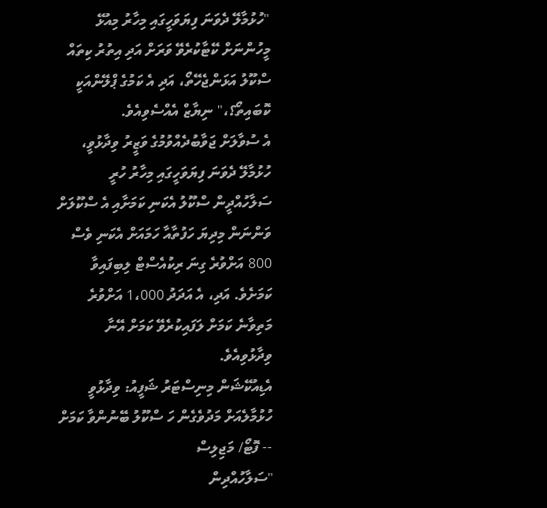"ހުޅުމާލޭ ދެވަނަ ފިޔަވަހީގައި މިހާރު މިއުޅޭ މީހުންނަށް ކޭޓާކުރެވޭ ވަރަށް އަދި އިތުރު ކިތައް ސްކޫލު އަޅަންޖެހޭތޯ، އަދި އެ ކަމުގެ ޕްލޭންއަކީ ކޮބައިތޯ؟،" ނިޔާޒް އެއްސެވިއެވެ.
އެ ސުވާލަށް ޖަވާބުދެއްވުމުގެ ވަޒީރު ވިދާޅުވީ، ހުޅުމާލޭ ދެވަނަ ފިޔަވަހީގައި މިހާރު ހުރީ ސަލާހުއްދީން ސްކޫލު އެކަނި ކަމަށާއި އެ ސްކޫލަށް ވަންނަން މިދިޔަ ހަފުތާއާ ހަމައަށް އެކަނި ވެސް 800 އަށްވުރެ ގިނަ ރިކުއެސްޓް ލިބިފައިވާ ކަމަށެވެ. އަދި، އެ އަދަދު 1،000 އަށްވުރެ މަތިވާނެ ކަމަށް ލަފައިކުރެވޭ ކަމަށް އޭނާ ވިދާޅުވިއެވެ.
އެޑިއުކޭޝަން މިނިސްޓަރު ޝަފީއު: ވިދާޅުވީ ހުޅުމާލެއަށް މަދުވެގެން ހަ ސްކޫލު ބޭނުންވާ ކަމަށް -- ފޮޓޯ/ މަޖިލިސް
"ސަލާހުއްދިން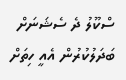ސްކޫލު ދެ ސެޝަނަށް ބަދަލުކުރުން އެއީ ހިތަށް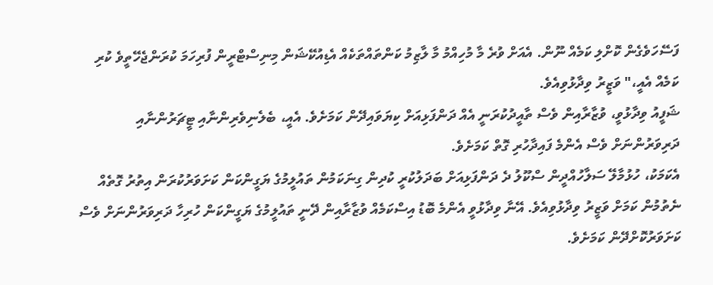ފަސޭހަވެގެން ކޮށްލި ކަމެއް ނޫން. އެއަށް ވުރެ މާ މުހިއްމު މާ ލާޒިމު ކަންތައްތަކެއް އެޑިއުކޭޝަން މިނިސްޓްރީން ފުރިހަމަ ކުރަންޖެހޭތީވެ ކުރި ކަމެއް އެއީ،" ވަޒީރު ވިދާޅުވިއެވެ.
ޝަފީއު ވިދާޅުވީ، ވުޒާރާއިން ވެސް ތާއީދުކުރަނީ އެއް ދަންފަޅިއަށް ކިޔަވައިދޭން ކަމަށެވެ. އެއީ، ބެލެނިވެރިންނާއި ޓީޗަރުންނާއި ދަރިވަރުންނަށް ވެސް އެންމެ ފައިދާހުރި ގޮތް ކަމަށެވެ.
އެކަމަކު، ހުޅުމާލޭ ސަލާހުއްދީން ސްކޫލު ދެ ދަންފަޅިއަށް ބަދަލުކުރީ ކުދިން ގިނަކަމުން ތައުލީމުގެ ޔަގީންކަން ކަށަވަރުކުރަން އިތުރު ގޮތެއް ނެތުމުން ކަމަށް ވަޒީރު ވިދާޅުވިއެވެ. އޭނާ ވިދާޅުވީ އެންމެ ބޮޑު އިސްކަމެއް ވުޒާރާއިން ދޭނީ ތައުލީމުގެ ޔަގީންކަން ހުރިހާ ދަރިވަރުންނަށް ވެސް ކަށަވަރުކޮށްދޭން ކަމަށެވެ.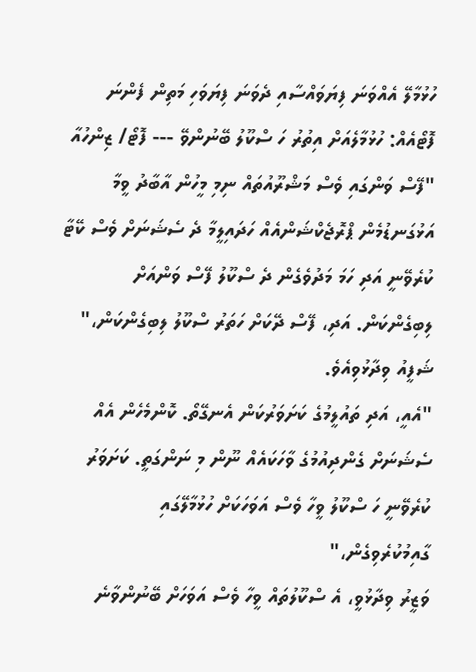ހުޅުމާލޭ އެއްވަނަ ފިޔަވައްސާއި ދެވަނަ ފިޔަވަހި މަތިން ފެންނަ ފޮޓޯއެއް: ހުޅުމާލެއަށް އިތުރު ހަ ސްކޫލު ބޭނުންވޭ --- ފޮޓޯ/ ޒިންހުއާ
"ފޭސް ވަންގައި ވެސް މަޝްރޫއުތައް ނިމި މީހުން އާބާދު ވީމާ އަޅުގަނޑުމެން ޕްރޮޖެކްޝަންއެއް ހަދައިލީމާ ދެ ސެޝަނަށް ވެސް ކޭޓާ ކުރެވޭނީ އަދި ހަމަ މަދުވެގެން ދެ ސްކޫލު ފޭސް ވަންއަށް ލިބިގެންކަން. އަދި، ފޭސް ދޭކަށް ހަތަރު ސްކޫލު ލިބިގެންކަން،" ޝަފީއު ވިދާޅުވިއެވެ.
"އެއީ، އަދި ތައުލީމުގެ ކަށަވަރުކަން އެނގޭތޯ. ކޮންމެހެން އެއް ސެޝަނަށް ގެންދިއުމުގެ ވާހަކައެއް ނޫން މި ނަންގަތީ. ކަށަވަރު ކުރެވޭނީ ހަ ސްކޫލު ވީހާ ވެސް އަވަހަކަށް ހުޅުމާލޭގައި ގާއިމުކުރެވިގެން،"
ވަޒީރު ވިދާޅުވީ، އެ ސްކޫލުތައް ވީހާ ވެސް އަވަހަށް ބޭނުންވާނެ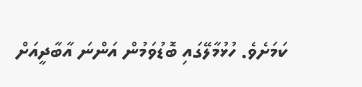ކަމަށެވެ. ހުޅުމާލޭގައި ބޮޑުވަމުން އަންނަ އާބާދީއަށް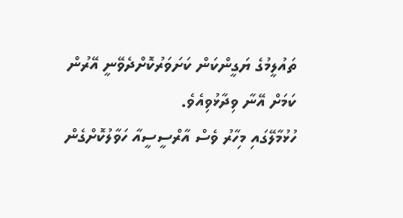ތައުލީމުގެ ޔަގީންކަން ކަށަވަރުކޮށްދެވޭނީ އޭރުން ކަމަށް އޭނާ ވިދާޅުވިއެވެ.
ހުޅުމާލޭގައި މިހާރު ވެސް އާރްސީސީއާ ހަވާލުކޮށްގެން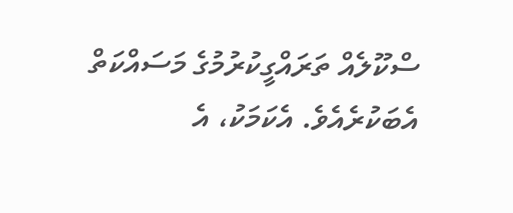ސްކޫލެއް ތަރައްގީކުރުމުގެ މަސައްކަތް އެބަކުރެއެވެ. އެކަމަކު، އެ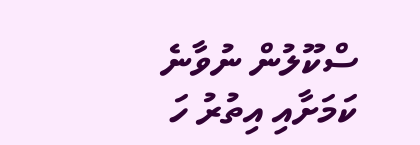ސްކޫލުން ނުވާނެ ކަމަށާއި އިތުރު ހަ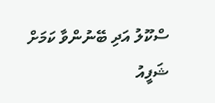ސްކޫލު އަދި ބޭނުންވާ ކަމަށް ޝަފީއު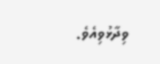ވިދާޅުވިއެވެ.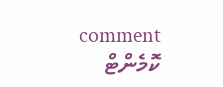comment ކޮމެންޓް